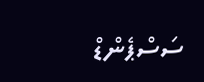ސަސްޕެންޑް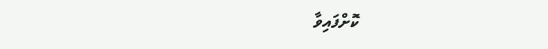ކޮށްފައިވާ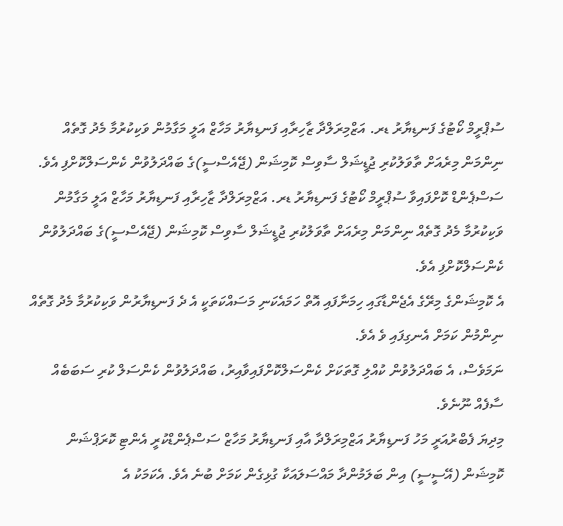ސުޕްރީމް ކޯޓުގެ ފަނޑިޔާރު ޑރ. އަޒްމިރަލްދާ ޒާހިރާއި ފަނޑިޔާރު މަހާޒް އަލީ މަގާމުން ވަކިކުރުމާ މެދު ގޮތެއް ނިންމަން މިރެއަށް ތާވަލުކުރި ޖުޑީޝަލް ސާވިސް ކޮމިޝަން (ޖޭއެސްސީ)ގެ ބައްދަލުވުން ކެންސަލްކޮށްފި އެވެ.
ސަސްޕެންޑް ކޮށްފައިވާ ސުޕްރީމް ކޯޓުގެ ފަނޑިޔާރު ޑރ. އަޒްމިރަލްދާ ޒާހިރާއި ފަނޑިޔާރު މަހާޒް އަލީ މަގާމުން ވަކިކުރުމާ މެދު ގޮތެއް ނިންމަން މިރެއަށް ތާވަލުކުރި ޖުޑީޝަލް ސާވިސް ކޮމިޝަން (ޖޭއެސްސީ)ގެ ބައްދަލުވުން ކެންސަލްކޮށްފި އެވެ.
އެ ކޮމިޝަންގެ މިރޭގެ އެޖެންޑާގައި ހިމަނާފައި އޮތް ހަމައެކަނި މަސައްކަތަކީ އެ ދެ ފަނޑިޔާރުން ވަކިކުރުމާ މެދު ގޮތެއް ނިންމުން ކަމަށް އެނގިފައި ވެ އެވެ.
ނަމަވެސް، އެ ބައްދަލުވުން ކުއްލި ގޮތަކަށް ކެންސަލްކޮށްފައިވާއިރު، ބައްދަލުވުން ކެންސަލް ކުރި ސަބަބެއް ސާފެއް ނޫނެވެ.
މިދިޔަ ފެބްރުއަރީ މަހު ފަނޑިޔާރު އަޒްމިރަލްދާ އާއި ފަނޑިޔާރު މަހާޒް ސަސްޕެންޑްކުރީ އެންޓި ކޮރަޕްޝަން ކޮމިޝަން (އޭސީސީ) އިން ބަލަމުންދާ މައްސަލައަކާ ގުޅިގެން ކަމަށް ބުނެ އެވެ. އެކަމަކު އެ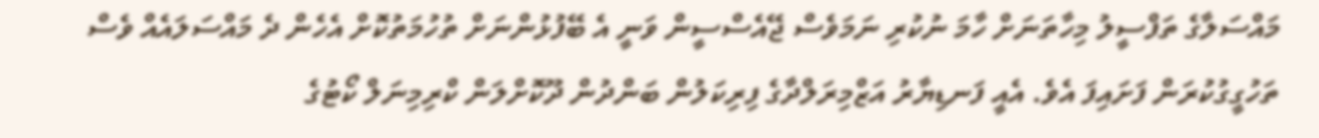މައްސަލާގެ ތަފްސީލު މިހާތަނަށް ހާމަ ނުކުރި ނަމަވެސް ޖޭއެސްސީން ވަނީ އެ ބޭފުޅުންނަށް ތުހުމަތުކޮށް އެހެން ދެ މައްސަލައެއް ވެސް ތަހުގީގުކުރަން ފަށައިފަ އެވެ. އެއީ ފަނޑިޔާރު އަޒްމިރަލްދާގެ ފިރިކަލުން ބަންދުން ދޫކޮށްލަން ކްރިމިނަލް ކޯޓުގެ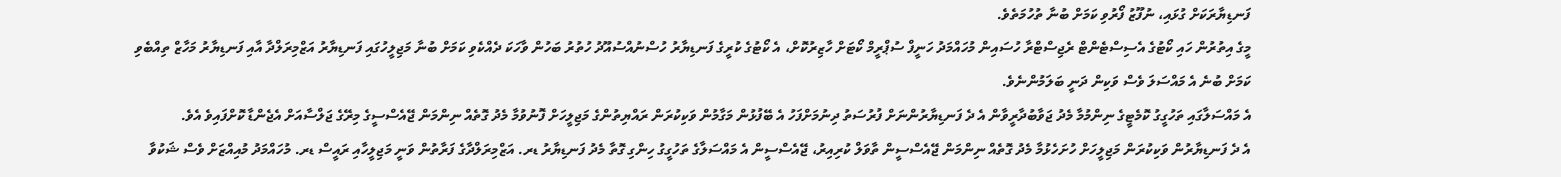ފަނޑިޔާރަކަށް ގުޅައި، ނުފޫޒު ފޯރުވި ކަމަށް ބުނާ ތުހުމަތެވެ.
މީގެ އިތުރުން ހައި ކޯޓުގެ އެސިސްޓެންޓް ރެޖިސްޓްރާ ހުސައިން މުހައްމަދު ހަނީފް ސުޕްރީމް ކޯޓަށް ހާޒިރުކޮށް، އެ ކޯޓުގެ ކުރީގެ ފަނޑިޔާރު ހުސްނުއްސުއޫދު ހުތުރު ބަހުން ވާހަކަ ދެއްކެވި ކަމަށް ބުނާ މަޖިލީހުގައި ފަނޑިޔާރު އަޒްމިރަލްދާ އާއި ފަނޑިޔާރު މަހާޒް ތިއްބެވި ކަމަށް ބުނެ އެ މައްސަލަ ވެސް ވަކިން ދަނީ ބަލަމުންނެވެ.
އެ މައްސަލާގައި ތަހުގީގު ކޮމެޓީގެ ނިންމުމާ މެދު ޖަވާބުދާރީވާން އެ ދެ ފަނޑިޔާރުންނަށް ފުރުސަތު ދިނުމަށްފަހު އެ ބޭފުޅުން މަގާމުން ވަކިކުރަން ރައްޔިތުންގެ މަޖިލީހަށް ފޮނުވުމާ މެދު ގޮތެއް ނިންމަން ޖޭއެސްސީގެ މިރޭގެ ޖަލްސާއަށް އެޖެންޑާ ކޮށްފައިވެ އެވެ.
އެ ދެ ފަނޑިޔާރުން ވަކިކުރަން މަޖިލީހަށް ހުށަހެޅުމާ މެދު ގޮތެއް ނިންމަން ޖޭއެސްސީން ތާވަލް ކުރިއިރު، ޖޭއެސްސީން އެ މައްސަލާގެ ތަހުގީގު ހިންގި ގޮތާ މެދު ފަނޑިޔާރު ޑރ. އަޒްމިރަލްދާގެ ފަރާތުން ވަނީ މަޖިލީހާއި ރައީސް ޑރ. މުހައްމަދު މުއިއްޒަށް ވެސް ޝަކުވާ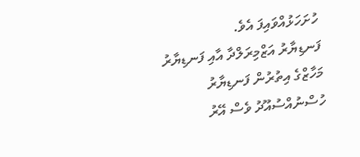ހުށަހަޅުއްވައިފަ އެވެ.
ފަނޑިޔާރު އަޒްމިރަލްދާ އާއި ފަނޑިޔާރު މަހާޒްގެ އިތުރުން ފަނޑިޔާރު ހުސްނުއްސުއޫދު ވެސް އޭރު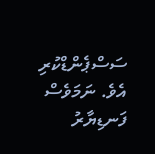ސަސްޕެންޑްކުރި އެވެ. ނަމަވެސް ފަނޑިޔާރު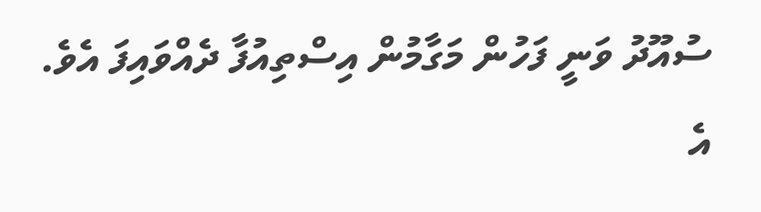ސުއޫދު ވަނީ ފަހުން މަގާމުން އިސްތިއުފާ ދެއްވައިފަ އެވެ. އެ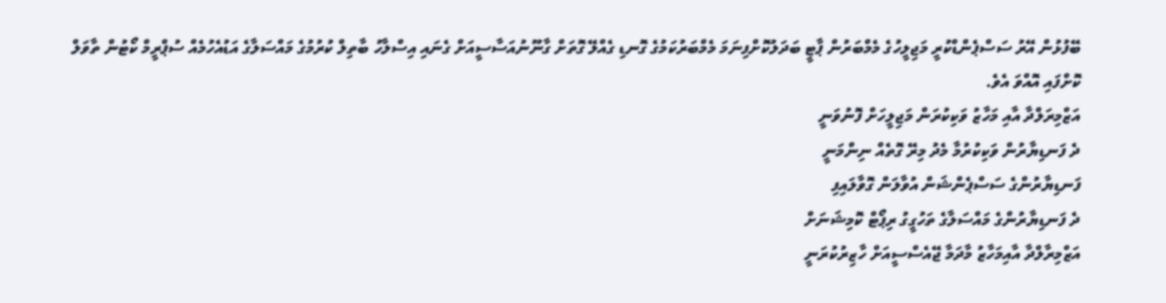ބޭފުޅުން އޭރު ސަސްޕެންޑްކުރީ މަޖިލީހުގެ މެމްބަރުން ޕާޓީ ބަދަލުކޮށްފިނަމަ މެމްބަރުކަމުގެ ގޮނޑި ގެއްލޭ ގޮތަށް ގާނޫނުއަސާސީއަށް ގެނައި އިސްލާހު ބާތިލް ކުރުމުގެ މައްސަލާގެ އަޑުއެހުމެއް ސުޕްރީމް ކޯޓުން ތާވަލް ކޮށްފައި އޮއްވަ އެވެ.
އަޒްމިރަލްދާ އާއި މަހާޒު ވަކިކުރަން މަޖިލީހަށް ފޮނުވަނީ
ދެ ފަނޑިޔާރުން ވަކިކުރުމާ މެދު މިރޭ ގޮތެއް ނިންމަނީ
ފަނޑިޔާރުންގެ ސަސްޕެންޝަން އުވާލަން ގޮވާލައިފި
ދެ ފަނޑިޔާރުންގެ މައްސަލާގެ ތަހުގީގު ރިޕޯޓް ކޮމިޝަނަށް
އަޒްމިރާލްދާ އާއިމަހާޒު މާދަމާ ޖޭއެސްސީއަށް ހާޒިރުކުރަނީ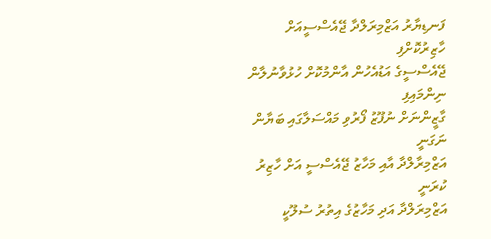ފަނޑިޔާރު އަޒްމިރަލްދާ ޖޭއެސްސީއަށް ހާޒިރުކޮށްފި
ޖޭއެސްސީގެ އަޑުއެހުން އާންމުކޮށް ހުޅުވާނުލާން ނިންމައިފި
ގާޒީންނަށް ނުފޫޒު ފޯރުވި މައްސަލާގައި ބަޔާން ނަގަނީ
އަޒްމިރާލްދާ އާއި މަހާޒު ޖޭއެސްސީ އަށް ހާޒިރު ކުރަނީ
އަޒްމިރަލްދާ އަދި މަހާޒުގެ އިތުރު ސުލޫކީ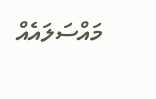މައްސަލައެއް